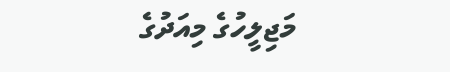މަޖިލީހުގެ މިއަދުގެ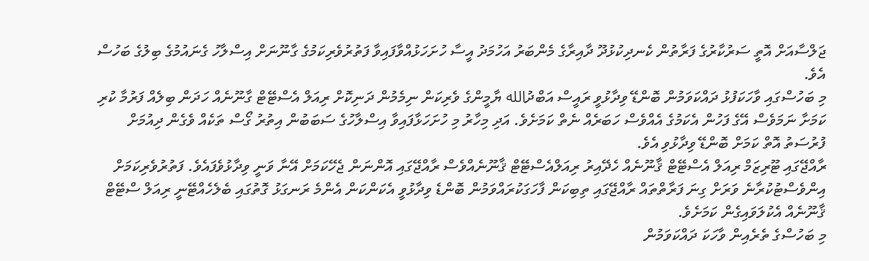ޖަލްސާއަށް އޮތީ ސަރުކާރުގެ ފަރާތުން ކެނދިކުޅުދޫ ދާއިރާގެ މެންބަރު އަހުމަދު އީސާ ހުށަހަޅުއްވާފައިވާ ފަތުރުވެރިކަމުގެ ގާނޫނަށް އިސްލާހު ގެނައުމުގެ ބިލުގެ ބަހުސް އެވެ.
މި ބަހުސްގައި ވާހަކަފުޅު ދައްކަވަމުން ބޮންޑޭ ވިދާޅުވީ ރައީސް އަބްދުالله ޔާމީންގެ ވެރިކަން ނިމެމުން ދަނިކޮށް ރިއަލް އެސްޓޭޓް ގާނޫނެއް ހަދަން ބިލެއް ފަރުމާ ކުރި ކަމަށާ ނަމަވެސް އޭގެ ފަހުން އެކަމުގެ އެއްވެސް ހަބަރެއް ނެތް ކަމަށެވެ. އަދި މިހާރު މި ހުށަހަޅާފައިވާ އިސްލާހުގެ ސަބަބުން އިތުރު ގޯސް ތަކެއް ވެގެން ދިއުމަށް ފުރުސަތު އޮތް ކަމަށް ބޮންޑޭ ވިދާޅުވި އެވެ.
ރާއްޖޭގައި ޓޫރިޒަމް ރިއަލް އެސްޓޭޓް ޤާނޫނެއް ހެދޭއިރު ރިއަލްއެސްޓޭޓް ޤާނޫނެއްވެސް ރާއްޖޭގައި އޮންނަން ޖެހޭކަމަށް އޭނާ ވަނީ ވިދާޅުވެފައެވެ. ފަތުރުވެރިކަމަށް އިންވެސްޓުކުރާނެ ވަރަށް ގިނަ ފަރާތްތައް ރާއްޖޭގައި ތިބިކަން ފާހަގަކުރައްވަމުން ބޮންޑެ ވިދާޅުވީ އެކަންކަން އެންމެ ރަނގަޅު ގޮތުގައި ބެލެހެއްޓޭނީ ރިއަލް ސްޓޭޓް ޤާނޫނެއް އެކުލަވައިގެން ކަމަށެވެ.
މި ބަހުސްގެ ތެރެއިން ވާހަކަ ދައްކަވަމުން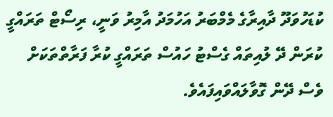ކުޑަހުވަދޫ ދާއިރާގެ މެމްބަރު އަހުމަދު އާމިރު ވަނީ، ރިސޯޓް ތަރައްގީ ކުރަން ދޭ ލުއިތައް ގެސްޓު ހައުސް ތަރައްގީ ކުރާ ފަރާތްތަކަށް ވެސް ދޭން ގޮވާލައްވައިފައެވެ.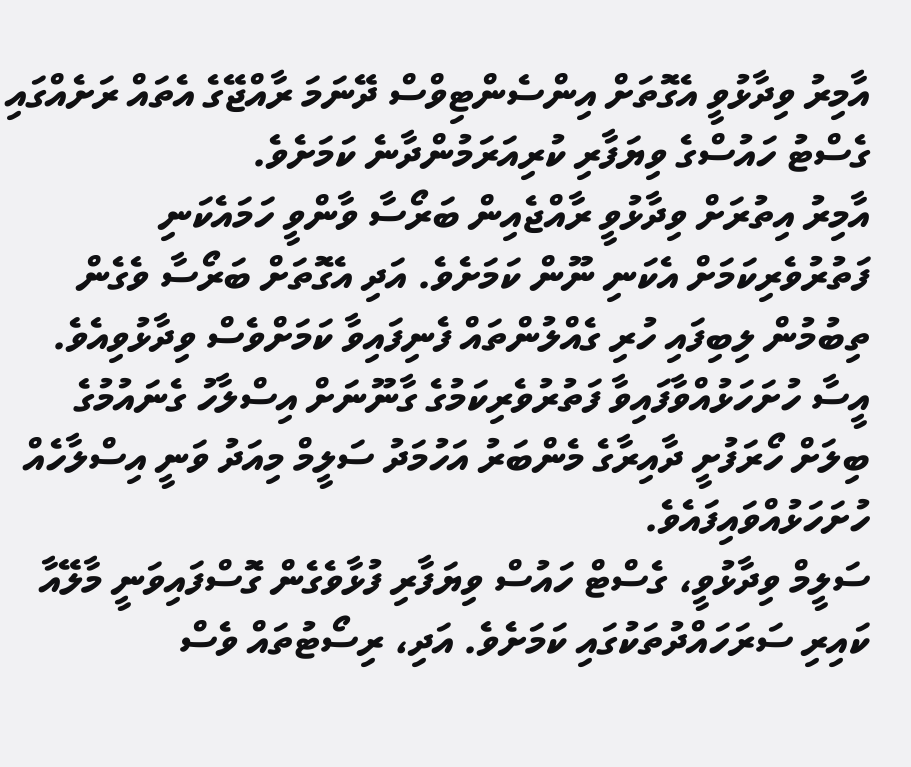އާމިރު ވިދާޅުވީ އެގޮތަށް އިންސެންޓިވްސް ދޭނަމަ ރާއްޖޭގެ އެތައް ރަށެއްގައި ގެސްޓު ހައުސްގެ ވިޔަފާރި ކުރިއަރަމުންދާނެ ކަމަށެވެ.
އާމިރު އިތުރަށް ވިދާޅުވީ ރާއްޖެއިން ބަރޯސާ ވާންވީ ހަމައެކަނި ފަތުރުވެރިކަމަށް އެކަނި ނޫން ކަމަށެވެ. އަދި އެގޮތަށް ބަރޯސާ ވެގެން ތިބުމުން ލިބިފައި ހުރި ގެއްލުންތައް ފެނިފައިވާ ކަމަށްވެސް ވިދާޅުވިއެވެ.
އީސާ ހުށަހަޅުއްވާފައިވާ ފަތުރުވެރިކަމުގެ ގާނޫނަށް އިސްލާހު ގެނައުމުގެ ބިލަށް ހޯރަފުށީ ދާއިރާގެ މެންބަރު އަހުމަދު ސަލީމް މިއަދު ވަނީ އިސްލާހެއް ހުށަހަޅުއްވައިފައެވެ.
ސަލީމް ވިދާޅުވީ، ގެސްޓް ހައުސް ވިޔަފާރި ފުޅާވެގެން ގޮސްފައިވަނީ މާލޭއާ ކައިރި ސަރަހައްދުތަކުގައި ކަމަށެވެ. އަދި، ރިސޯޓުތައް ވެސް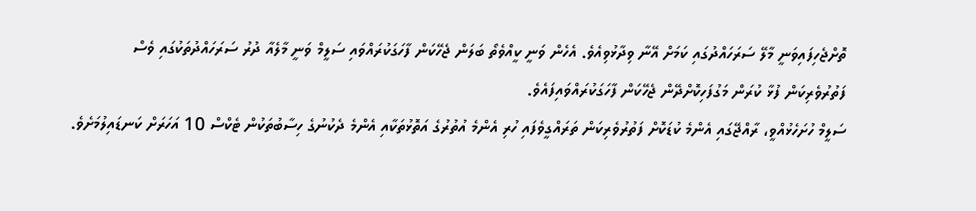ތޮށްޖެހިފައިވަނީ މާލޭ ސަރަހައްދުގައި ކަމަށް އޭނާ ވިދާޅުވިއެވެ. އެހެން ވަނީ ކީއްވެތޯ ބަލަން ޖެހޭކަން ފާހަގަކުރައްވައި ސަލީމް ވަނީ މާލެއާ ދުރު ސަރަހައްދުތަކުގައި ވެސް ފަތުރުވެރިކަން ފުޅާ ކުރަން މަގުފަހިކޮށްދޭން ޖެހޭކަން ފާހަގަކުރައްވައިފައެވެ.
ސަލީމް ހުށަހެޅުއްވީ، ރާއްޖޭގައި އެންމެ ކުޑަކޮށް ފަތުރުވެރިކަން ތަރައްގީވެފައި ހުރި އެންމެ އުތުރުގެ އަތޮޅުތަކާއި އެންމެ ދެކުނުގެ ހިސާބުތަކުން ޓެކްސް 10 އަހަރަށް ކަނޑައިލުމަށެވެ.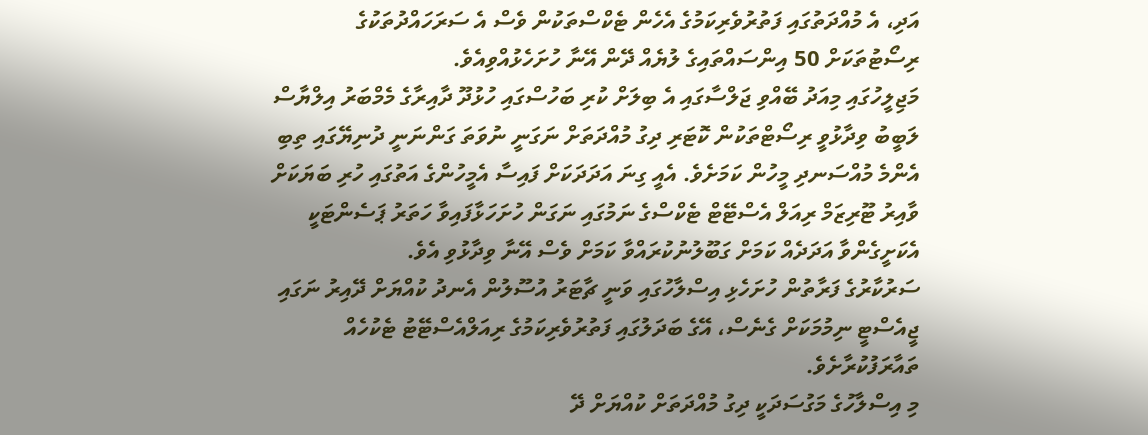އަދި، އެ މުއްދަތުގައި ފަތުރުވެރިކަމުގެ އެހެން ޓެކްސްތަކުން ވެސް އެ ސަރަހައްދުތަކުގެ ރިސޯޓުތަކަށް 50 އިންސައްތައިގެ ލުޔެއް ދޭން އޭނާ ހުށަހެޅުއްވިއެވެ.
މަޖިލީހުގައި މިއަދު ބޭއްވި ޖަލްސާގައި އެ ބިލަށް ކުރި ބަހުސްގައި ހުޅުދޫ ދާއިރާގެ މެމްބަރު އިލްޔާސް ލަބީބު ވިދާޅުވީ ރިސޯޓްތަކުން ކޮޓަރި ދިގު މުއްދަތަށް ނަގަނީ ނުވަތަ ގަންނަނީ ދުނިޔޭގައި ތިބި އެންމެ މުއްސަނދި މީހުން ކަމަށެވެ. އެއީ ގިނަ އަދަދަކަށް ފައިސާ އެމީހުންގެ އަތުގައި ހުރި ބަޔަކަށް ވާއިރު ޓޫރިޒަމް ރިއަލް އެސްޓޭޓް ޓެކްސްގެ ނަމުގައި ނަގަން ހުށަހަޅާފައިވާ ހަތަރު ޕަސެންޓަކީ އެކަށީގެންވާ އަދަދެއް ކަމަށް ގަބޫލުނުކުރައްވާ ކަމަށް ވެސް އޭނާ ވިދާޅުވި އެވެ.
ސަރުކާރުގެ ފަރާތުން ހުށަހެޅި އިސްލާހުގައި ވަނީ ޗާޓަރު އުސޫލުން އެނދު ކުއްޔަށް ދޭއިރު ނަގައި ޖީއެސްޓީ ނިމުމަކަށް ގެނެސް، އޭގެ ބަދަލުގައި ފަތުރުވެރިކަމުގެ ރިއަލްއެސްޓޭޓު ޓެކުހެއް ތައާރަފުކުރާށެވެ.
މި އިސްލާހުގެ މަގުސަދަކީ ދިގު މުއްދަތަށް ކުއްޔަށް ދޭ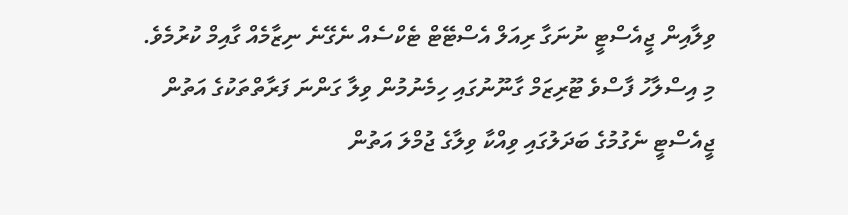ވިލާއިން ޖީއެސްޓީ ނުނަގާ ރިއަލް އެސްޓޭޓް ޓެކްސެއް ނެގޭނެ ނިޒާމެއް ގާއިމް ކުރުމެވެ.
މި އިސްލާހު ފާސްވެ ޓޫރިޒަމް ގާނޫނުގައި ހިމެނުމުން ވިލާ ގަންނަ ފަރާތްތަކުގެ އަތުން ޖީއެސްޓީ ނެގުމުގެ ބަދަލުގައި ވިއްކާ ވިލާގެ ޖުމްލަ އަތުން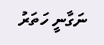ނަގާނީ ހަތަރު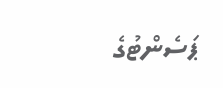ޕަސެންޓުގެ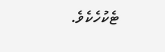ޓެކުހެކެވެ.